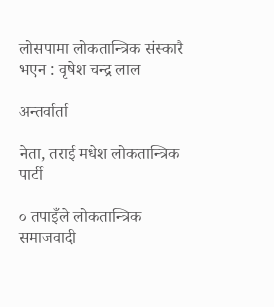लोसपामा लोकतान्त्रिक संस्कारै भएन : वृषेश चन्द्र लाल

अन्तर्वार्ता

नेता, तराई मधेश लोकतान्त्रिक पार्टी

० तपाइँले लोकतान्त्रिक समाजवादी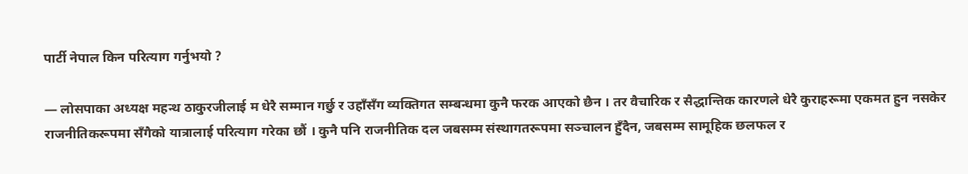पार्टी नेपाल किन परित्याग गर्नुभयो ?

— लोसपाका अध्यक्ष महन्थ ठाकुरजीलाई म धेरै सम्मान गर्छु र उहाँसँग व्यक्तिगत सम्बन्धमा कुनै फरक आएको छैन । तर वैचारिक र सैद्धान्तिक कारणले धेरै कुराहरूमा एकमत हुन नसकेर राजनीतिकरूपमा सँगैको यात्रालाई परित्याग गरेका छौं । कुनै पनि राजनीतिक दल जबसम्म संस्थागतरूपमा सञ्चालन हुँदैन, जबसम्म सामूहिक छलफल र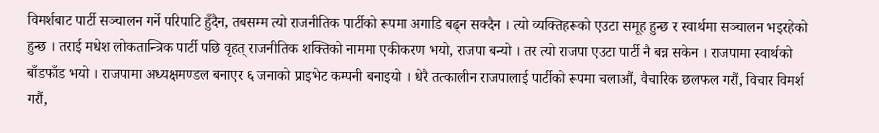विमर्शबाट पार्टी सञ्चालन गर्ने परिपाटि हुँदैन, तबसम्म त्यो राजनीतिक पार्टीको रूपमा अगाडि बढ्न सक्दैन । त्यो व्यक्तिहरूको एउटा समूह हुन्छ र स्वार्थमा सञ्चालन भइरहेको हुन्छ । तराई मधेश लोकतान्त्रिक पार्टी पछि वृहत् राजनीतिक शक्तिको नाममा एकीकरण भयो, राजपा बन्यो । तर त्यो राजपा एउटा पार्टी नै बन्न सकेन । राजपामा स्वार्थको बाँडफाँड भयो । राजपामा अध्यक्षमण्डल बनाएर ६ जनाको प्राइभेट कम्पनी बनाइयो । धेरै तत्कालीन राजपालाई पार्टीको रूपमा चलाऔं, वैचारिक छलफल गरौं, विचार विमर्श गरौं,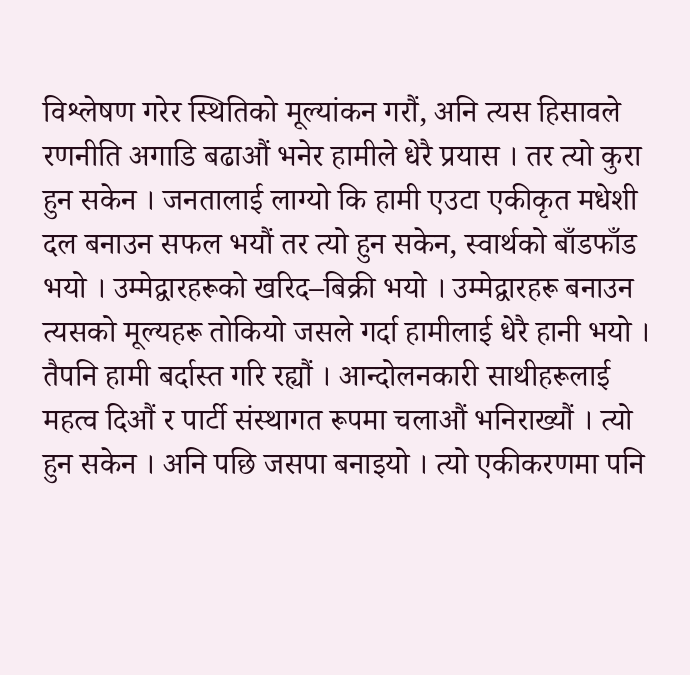विश्लेषण गरेर स्थितिको मूल्यांकन गरौं, अनि त्यस हिसावले रणनीति अगाडि बढाऔं भनेर हामीले धेरै प्रयास । तर त्यो कुरा हुन सकेन । जनतालाई लाग्यो कि हामी एउटा एकीकृत मधेशी दल बनाउन सफल भयौं तर त्यो हुन सकेन, स्वार्थको बाँडफाँड भयो । उम्मेद्वारहरूको खरिद–बिक्री भयो । उम्मेद्वारहरू बनाउन त्यसको मूल्यहरू तोकियो जसले गर्दा हामीलाई धेरै हानी भयो । तैपनि हामी बर्दास्त गरि रह्यौं । आन्दोलनकारी साथीहरूलाई महत्व दिऔं र पार्टी संस्थागत रूपमा चलाऔं भनिराख्यौं । त्यो हुन सकेन । अनि पछि जसपा बनाइयो । त्यो एकीकरणमा पनि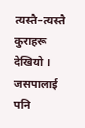त्यस्तै–त्यस्तै कुराहरू देखियो । जसपालाई पनि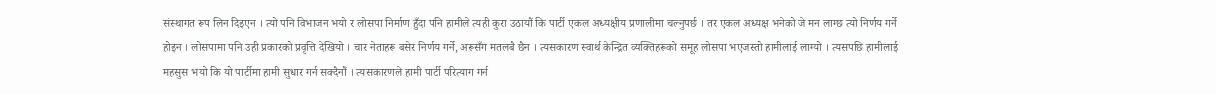संस्थागत रूप लिन दिइएन । त्यो पनि विभाजन भयो र लोसपा निर्माण हुँदा पनि हामीले त्यही कुरा उठायौं कि पार्टी एकल अध्यक्षीय प्रणालीमा चल्नुपर्छ । तर एकल अध्यक्ष भनेको जे मन लाग्छ त्यो निर्णय गर्ने होइन । लोसपामा पनि उही प्रकारको प्रवृत्ति देखियो । चार नेताहरू बसेर निर्णय गर्ने, अरूसँग मतलबै छैन । त्यसकारण स्वार्थ केन्द्रित व्यक्तिहरूको समूह लोसपा भएजस्तो हामीलाई लाग्यो । त्यसपछि हामीलाई महसुस भयो कि यो पार्टीमा हामी सुधार गर्न सक्दैनौं । त्यसकारणले हामी पार्टी परित्याग गर्न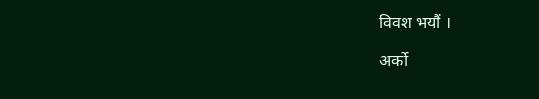विवश भयौं ।

अर्को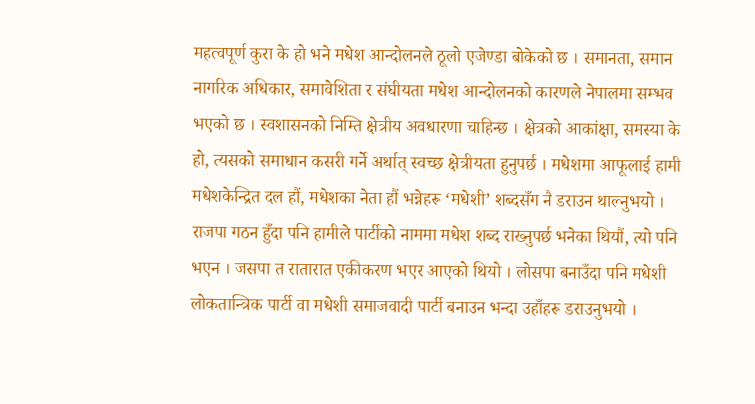महत्वपूर्ण कुरा के हो भने मधेश आन्दोलनले ठूलो एजेण्डा बोकेको छ । समानता, समान नागरिक अधिकार, समावेशिता र संघीयता मधेश आन्दोलनको कारणले नेपालमा सम्भव भएको छ । स्वशासनको निम्ति क्षेत्रीय अवधारणा चाहिन्छ । क्षेत्रको आकांक्षा, समस्या के हो, त्यसको समाधान कसरी गर्ने अर्थात् स्वच्छ क्षेत्रीयता हुनुपर्छ । मधेशमा आफूलाई हामी मधेशकेन्द्रित दल हौं, मधेशका नेता हौं भन्नेहरू ‘मधेशी’ शब्दसँग नै डराउन थाल्नुभयो । राजपा गठन हुँदा पनि हामीले पार्टीको नाममा मधेश शब्द राख्नुपर्छ भनेका थियौं, त्यो पनि भएन । जसपा त रातारात एकीकरण भएर आएको थियो । लोसपा बनाउँदा पनि मधेशी लोकतान्त्रिक पार्टी वा मधेशी समाजवादी पार्टी बनाउन भन्दा उहाँहरू डराउनुभयो ।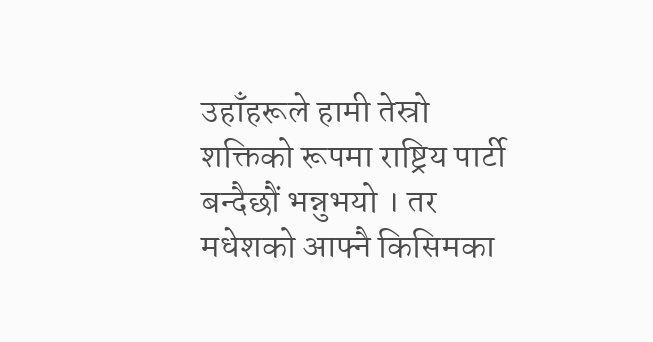उहाँहरूले हामी तेस्रो शक्तिको रूपमा राष्ट्रिय पार्टी बन्दैछौं भन्नुभयो । तर मधेशको आफ्नै किसिमका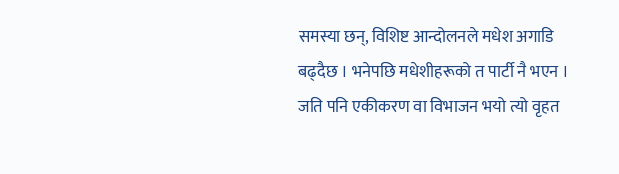समस्या छन्, विशिष्ट आन्दोलनले मधेश अगाडि बढ्दैछ । भनेपछि मधेशीहरूको त पार्टी नै भएन । जति पनि एकीकरण वा विभाजन भयो त्यो वृहत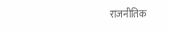राजनीतिक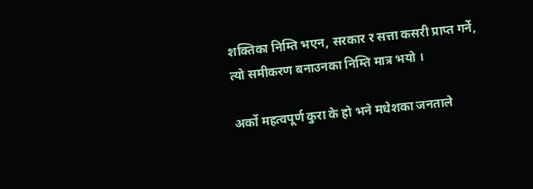शक्तिका निम्ति भएन, सरकार र सत्ता कसरी प्राप्त गर्ने, त्यो समीकरण बनाउनका निम्ति मात्र भयो ।

अर्को महत्वपूर्ण कुरा के हो भने मधेशका जनताले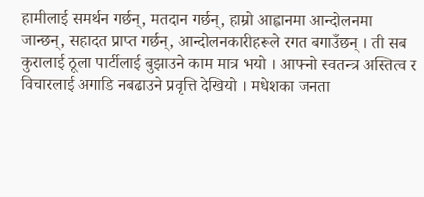हामीलाई समर्थन गर्छन्, मतदान गर्छन्, हाम्रो आह्वानमा आन्दोलनमा जान्छन्, सहादत प्राप्त गर्छन्, आन्दोलनकारीहरूले रगत बगाउँछन् । ती सब कुरालाई ठूला पार्टीलाई बुझाउने काम मात्र भयो । आफ्नो स्वतन्त्र अस्तित्व र विचारलाई अगाडि नबढाउने प्रवृत्ति देखियो । मधेशका जनता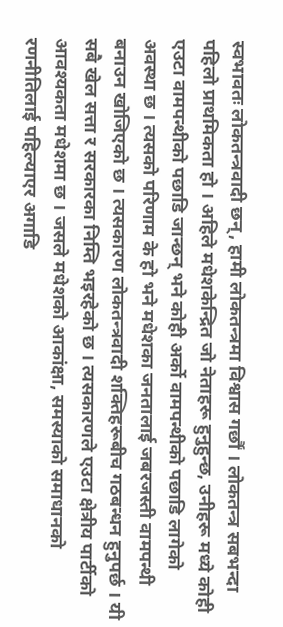स्वभावतः लोकतन्त्रवादी छन्, हामी लोकतन्त्रमा विश्वास गर्छौं । लोकतन्त्र सबभन्दा पहिलो प्राथमिकता हो । अहिले मधेशकेन्द्रित जो नेताहरू हुनुहुन्छ, उनीहरू मध्ये कोही एउटा वामपन्थीको पछाडि जान्छन् भने कोही अर्को वामपन्थीको पछाडि लागेको अवस्था छ । त्यसको परिणाम के हो भने मधेशका जनतालाई जबरजस्ती वामपन्थी बनाउन खोजिएको छ । त्यसकारण लोकतन्त्रवादी शक्तिहरूबीच गठबन्धन हुनुपर्छ । यी सबै खेल सत्ता र सरकारका निम्ति भइरहेको छ । त्यसकारणले एउटा क्षेत्रीय पार्टीको आवश्यकता मधेशमा छ । जसले मधेशको आकांक्षा, समस्याको समाधानको रणनीतिलाई पहिल्याएर अगाडि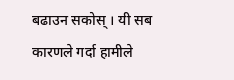बढाउन सकोस् । यी सब कारणले गर्दा हामीले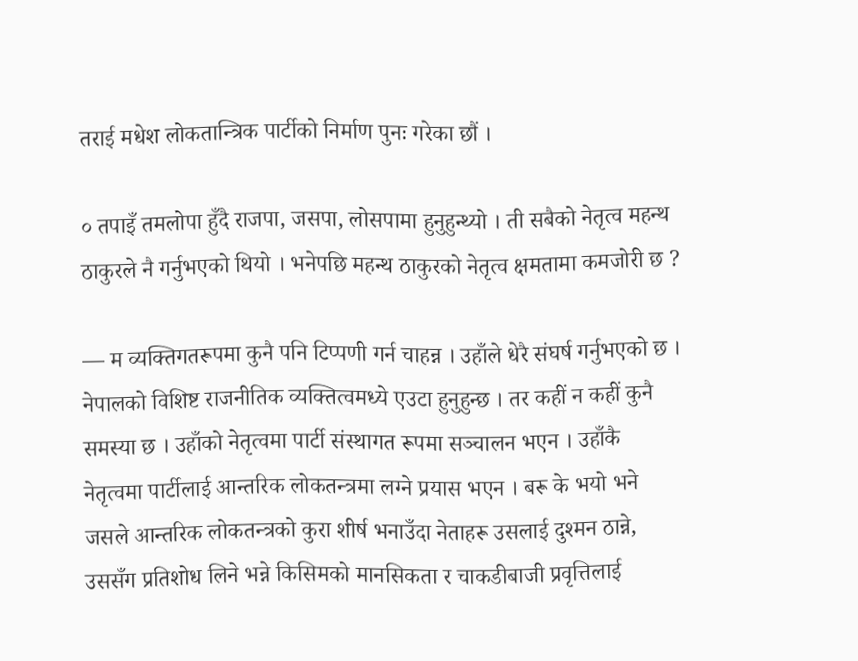तराई मधेश लोकतान्त्रिक पार्टीको निर्माण पुनः गरेका छौं ।

० तपाइँ तमलोपा हुँदै राजपा, जसपा, लोसपामा हुनुहुन्थ्यो । ती सबैको नेतृत्व महन्थ ठाकुरले नै गर्नुभएको थियो । भनेपछि महन्थ ठाकुरको नेतृत्व क्षमतामा कमजोरी छ ?

— म व्यक्तिगतरूपमा कुनै पनि टिप्पणी गर्न चाहन्न । उहाँले धेरै संघर्ष गर्नुभएको छ । नेपालको विशिष्ट राजनीतिक व्यक्तित्वमध्ये एउटा हुनुहुन्छ । तर कहीं न कहीं कुनै समस्या छ । उहाँको नेतृत्वमा पार्टी संस्थागत रूपमा सञ्चालन भएन । उहाँकै नेतृत्वमा पार्टीलाई आन्तरिक लोकतन्त्रमा लग्ने प्रयास भएन । बरू के भयो भने जसले आन्तरिक लोकतन्त्रको कुरा शीर्ष भनाउँदा नेताहरू उसलाई दुश्मन ठान्ने, उससँग प्रतिशोध लिने भन्ने किसिमको मानसिकता र चाकडीबाजी प्रवृत्तिलाई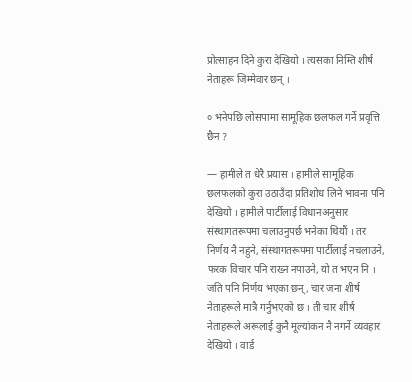प्रोत्साहन दिने कुरा देखियो । त्यसका निम्ति शीर्ष नेताहरू जिम्मेवार छन् ।

० भनेपछि लोसपामा सामूहिक छलफल गर्ने प्रवृत्ति छैन ?

— हामीले त धेरै प्रयास । हामीले सामूहिक छलफलको कुरा उठाउँदा प्रतिशोध लिने भावना पनि देखियो । हामीले पार्टीलाई विधानअनुसार संस्थागतरूपमा चलाउनुपर्छ भनेका थियौं । तर निर्णय नै नहुने, संस्थागतरूपमा पार्टीलाई नचलाउने, फरक विचार पनि राख्न नपाउने, यो त भएन नि । जति पनि निर्णय भएका छन्, चार जना शीर्ष नेताहरूले मात्रै गर्नुभएको छ । ती चार शीर्ष नेताहरूले अरूलाई कुनै मूल्यांकन नै नगर्ने व्यवहार देखियो । वार्ड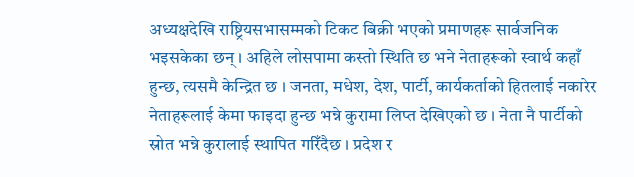अध्यक्षदेखि राष्ट्रियसभासम्मको टिकट बिक्री भएको प्रमाणहरू सार्वजनिक भइसकेका छन् । अहिले लोसपामा कस्तो स्थिति छ भने नेताहरूको स्वार्थ कहाँ हुन्छ, त्यसमै केन्द्रित छ । जनता, मधेश, देश, पार्टी, कार्यकर्ताको हितलाई नकारेर नेताहरूलाई केमा फाइदा हुन्छ भन्ने कुरामा लिप्त देखिएको छ । नेता नै पार्टीको स्रोत भन्ने कुरालाई स्थापित गरिँदैछ । प्रदेश र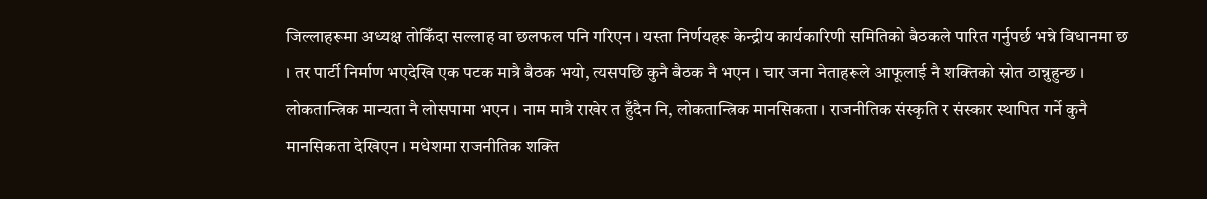जिल्लाहरूमा अध्यक्ष तोकिँदा सल्लाह वा छलफल पनि गरिएन । यस्ता निर्णयहरू केन्द्रीय कार्यकारिणी समितिको बैठकले पारित गर्नुपर्छ भन्ने विधानमा छ । तर पार्टी निर्माण भएदेखि एक पटक मात्रै बैठक भयो, त्यसपछि कुनै बैठक नै भएन । चार जना नेताहरूले आफूलाई नै शक्तिको स्रोत ठान्नुहुन्छ । लोकतान्त्रिक मान्यता नै लोसपामा भएन । नाम मात्रै राखेर त हुँदैन नि, लोकतान्त्रिक मानसिकता । राजनीतिक संस्कृति र संस्कार स्थापित गर्ने कुनै मानसिकता देखिएन । मधेशमा राजनीतिक शक्ति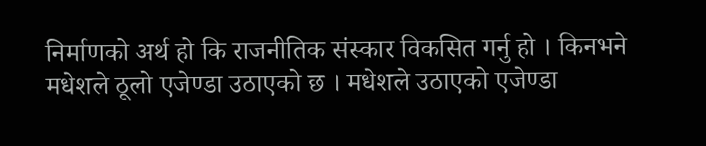निर्माणको अर्थ हो कि राजनीतिक संस्कार विकसित गर्नु हो । किनभने मधेशले ठूलो एजेण्डा उठाएको छ । मधेशले उठाएको एजेण्डा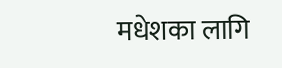मधेशका लागि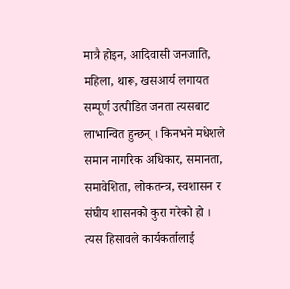मात्रै होइन, आदिवासी जनजाति, महिला, थारू, खसआर्य लगायत सम्पूर्ण उत्पीडित जनता त्यसबाट लाभान्वित हुन्छन् । किनभने मधेशले समान नागरिक अधिकार, समानता, समावेशिता, लोकतन्त्र, स्वशासन र संघीय शासनको कुरा गरेको हो । त्यस हिसावले कार्यकर्तालाई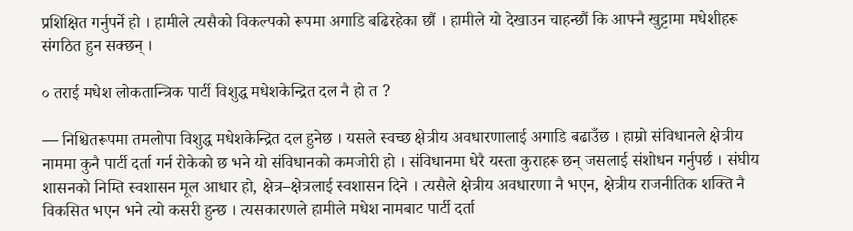प्रशिक्षित गर्नुपर्ने हो । हामीले त्यसैको विकल्पको रूपमा अगाडि बढिरहेका छौं । हामीले यो देखाउन चाहन्छौं कि आफ्नै खुट्टामा मधेशीहरू संगठित हुन सक्छन् ।

० तराई मधेश लोकतान्त्रिक पार्टी विशुद्ध मधेशकेन्द्रित दल नै हो त ?

— निश्चितरूपमा तमलोपा विशुद्ध मधेशकेन्द्रित दल हुनेछ । यसले स्वच्छ क्षेत्रीय अवधारणालाई अगाडि बढाउँछ । हाम्रो संविधानले क्षेत्रीय नाममा कुनै पार्टी दर्ता गर्न रोकेको छ भने यो संविधानको कमजोरी हो । संविधानमा धेरै यस्ता कुराहरू छन् जसलाई संशोधन गर्नुपर्छ । संघीय शासनको निम्ति स्वशासन मूल आधार हो, क्षेत्र–क्षेत्रलाई स्वशासन दिने । त्यसैले क्षेत्रीय अवधारणा नै भएन, क्षेत्रीय राजनीतिक शक्ति नै विकसित भएन भने त्यो कसरी हुन्छ । त्यसकारणले हामीले मधेश नामबाट पार्टी दर्ता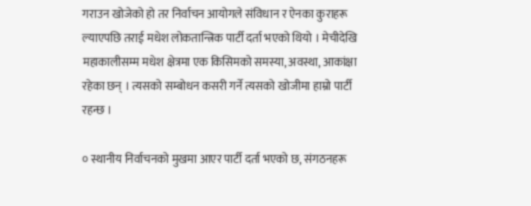गराउन खोजेको हो तर निर्वाचन आयोगले संविधान र ऐनका कुराहरू ल्याएपछि तराई मधेश लोकतान्त्रिक पार्टी दर्ता भएको थियो । मेचीदेखि महाकालीसम्म मधेश क्षेत्रमा एक किसिमको समस्या, अवस्था, आकांक्षा रहेका छन् । त्यसको सम्बोधन कसरी गर्ने त्यसको खोजीमा हाम्रो पार्टी रहन्छ ।

० स्थानीय निर्वाचनको मुखमा आएर पार्टी दर्ता भएको छ, संगठनहरू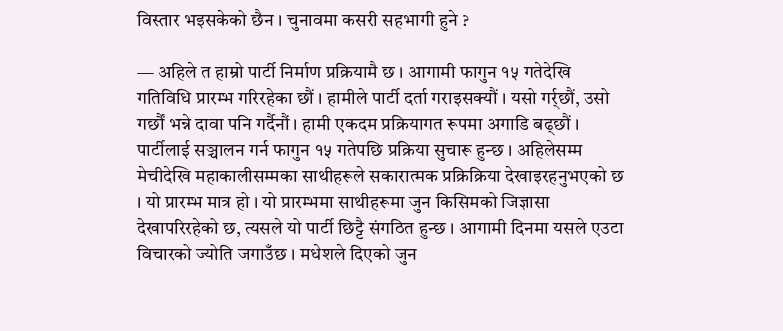विस्तार भइसकेको छैन । चुनावमा कसरी सहभागी हुने ?

— अहिले त हाम्रो पार्टी निर्माण प्रक्रियामै छ । आगामी फागुन १५ गतेदेखि गतिविधि प्रारम्भ गरिरहेका छौं । हामीले पार्टी दर्ता गराइसक्यौं । यसो गर्र्छौं, उसो गर्छौं भन्ने दावा पनि गर्दैनौं । हामी एकदम प्रक्रियागत रूपमा अगाडि बढ्छौं । पार्टीलाई सञ्चालन गर्न फागुन १५ गतेपछि प्रक्रिया सुचारू हुन्छ । अहिलेसम्म मेचीदेखि महाकालीसम्मका साथीहरूले सकारात्मक प्रक्रिक्रिया देखाइरहनुभएको छ । यो प्रारम्भ मात्र हो । यो प्रारम्भमा साथीहरूमा जुन किसिमको जिज्ञासा देखापरिरहेको छ, त्यसले यो पार्टी छिट्टै संगठित हुन्छ । आगामी दिनमा यसले एउटा विचारको ज्योति जगाउँछ । मधेशले दिएको जुन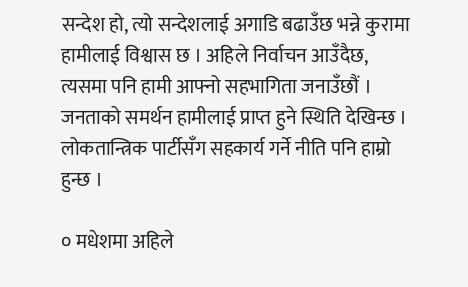सन्देश हो, त्यो सन्देशलाई अगाडि बढाउँछ भन्ने कुरामा हामीलाई विश्वास छ । अहिले निर्वाचन आउँदैछ, त्यसमा पनि हामी आफ्नो सहभागिता जनाउँछौं । जनताको समर्थन हामीलाई प्राप्त हुने स्थिति देखिन्छ । लोकतान्त्रिक पार्टीसँग सहकार्य गर्ने नीति पनि हाम्रो हुन्छ ।

० मधेशमा अहिले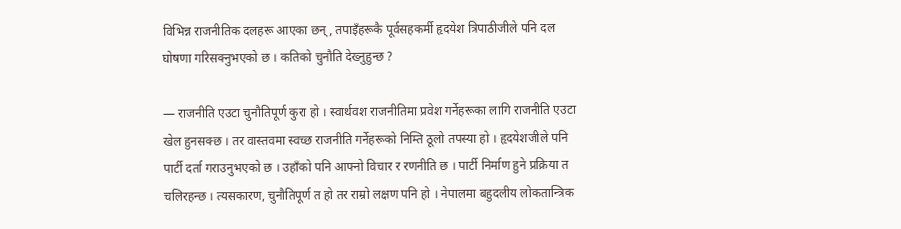विभिन्न राजनीतिक दलहरू आएका छन्, तपाइँहरूकै पूर्वसहकर्मी हृदयेश त्रिपाठीजीले पनि दल घोषणा गरिसक्नुभएको छ । कतिको चुनौति देख्नुहुन्छ ?

— राजनीति एउटा चुनौतिपूर्ण कुरा हो । स्वार्थवश राजनीतिमा प्रवेश गर्नेहरूका लागि राजनीति एउटा खेल हुनसक्छ । तर वास्तवमा स्वच्छ राजनीति गर्नेहरूको निम्ति ठूलो तपस्या हो । हृदयेशजीले पनि पार्टी दर्ता गराउनुभएको छ । उहाँको पनि आफ्नो विचार र रणनीति छ । पार्टी निर्माण हुने प्रक्रिया त चलिरहन्छ । त्यसकारण, चुनौतिपूर्ण त हो तर राम्रो लक्षण पनि हो । नेपालमा बहुदलीय लोकतान्त्रिक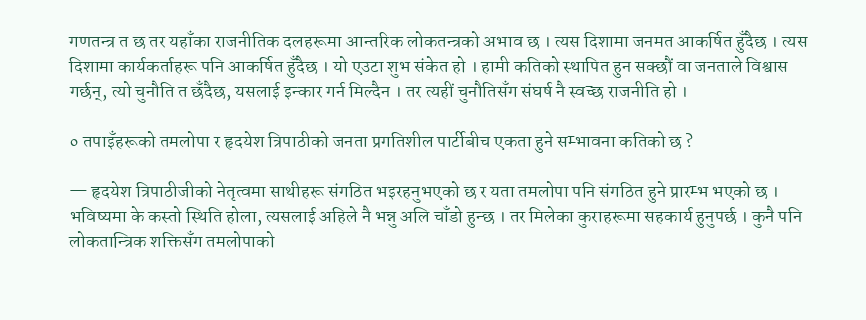गणतन्त्र त छ तर यहाँका राजनीतिक दलहरूमा आन्तरिक लोकतन्त्रको अभाव छ । त्यस दिशामा जनमत आकर्षित हुँदैछ । त्यस दिशामा कार्यकर्ताहरू पनि आकर्षित हुँदैछ । यो एउटा शुभ संकेत हो । हामी कतिको स्थापित हुन सक्छौं वा जनताले विश्वास गर्छन्, त्यो चुनौति त छँदैछ, यसलाई इन्कार गर्न मिल्दैन । तर त्यहीं चुनौतिसँग संघर्ष नै स्वच्छ राजनीति हो ।

० तपाइँहरूको तमलोपा र हृदयेश त्रिपाठीको जनता प्रगतिशील पार्टीबीच एकता हुने सम्भावना कतिको छ ?

— हृदयेश त्रिपाठीजीको नेतृत्वमा साथीहरू संगठित भइरहनुभएको छ र यता तमलोपा पनि संगठित हुने प्रारम्भ भएको छ । भविष्यमा के कस्तो स्थिति होला, त्यसलाई अहिले नै भन्नु अलि चाँडो हुन्छ । तर मिलेका कुराहरूमा सहकार्य हुनुपर्छ । कुनै पनि लोकतान्त्रिक शक्तिसँग तमलोपाको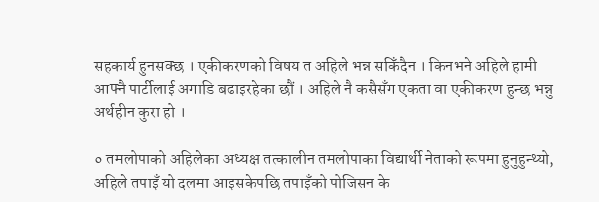सहकार्य हुनसक्छ । एकीकरणको विषय त अहिले भन्न सकिँदैन । किनभने अहिले हामी आफ्नै पार्टीलाई अगाडि बढाइरहेका छौं । अहिले नै कसैसँग एकता वा एकीकरण हुन्छ भन्नु अर्थहीन कुरा हो ।

० तमलोपाको अहिलेका अध्यक्ष तत्कालीन तमलोपाका विद्यार्थी नेताको रूपमा हुनुहुन्थ्यो, अहिले तपाइँ यो दलमा आइसकेपछि तपाइँको पोजिसन के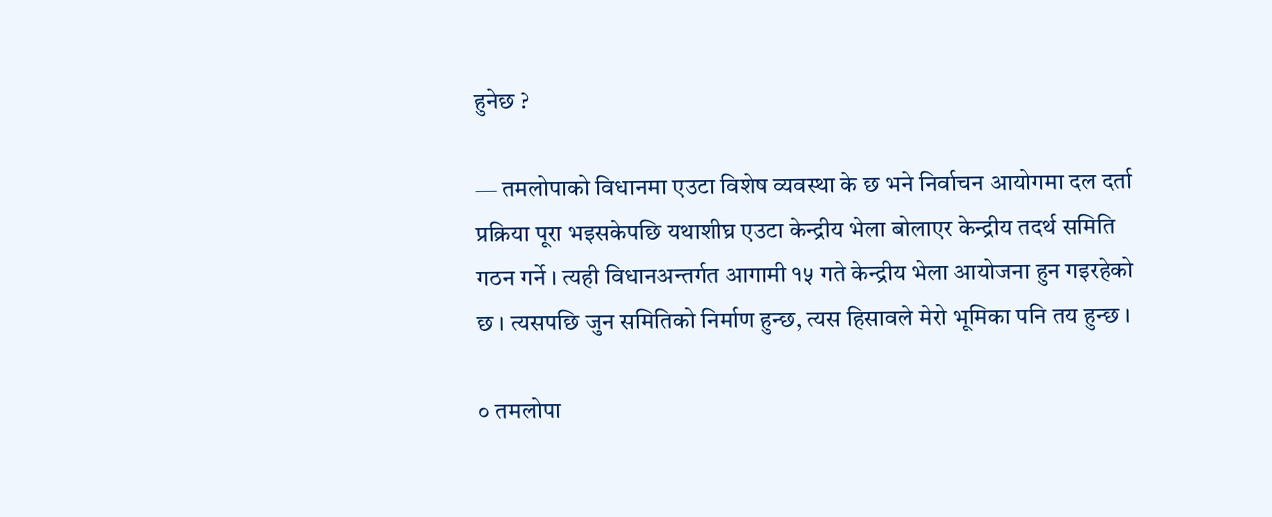हुनेछ ?

— तमलोपाको विधानमा एउटा विशेष व्यवस्था के छ भने निर्वाचन आयोगमा दल दर्ता प्रक्रिया पूरा भइसकेपछि यथाशीघ्र एउटा केन्द्रीय भेला बोलाएर केन्द्रीय तदर्थ समिति गठन गर्ने । त्यही विधानअन्तर्गत आगामी १५ गते केन्द्रीय भेला आयोजना हुन गइरहेको छ । त्यसपछि जुन समितिको निर्माण हुन्छ, त्यस हिसावले मेरो भूमिका पनि तय हुन्छ ।

० तमलोपा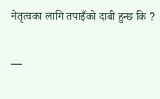नेतृत्वका लागि तपाइँको दाबी हुन्छ कि ?

—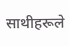साथीहरूले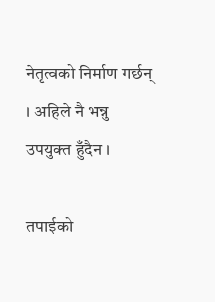नेतृत्वको निर्माण गर्छन् । अहिले नै भन्नु उपयुक्त हुँदैन ।

तपाईको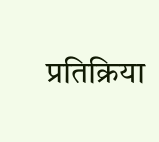प्रतिक्रिया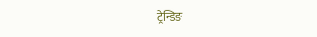ट्रेन्डिङ